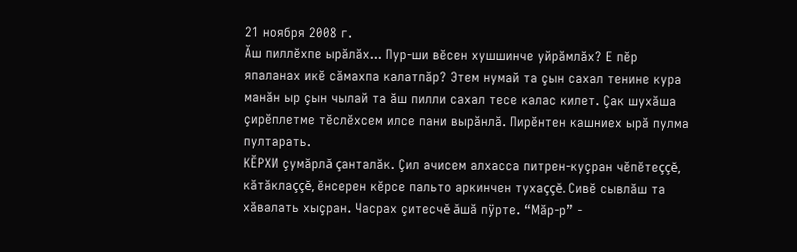21 ноября 2008 г.
Ăш пиллĕхпе ырăлăх... Пур-ши вĕсен хушшинче уйрăмлăх? Е пĕр япаланах икĕ сăмахпа калатпăр? Этем нумай та çын сахал тенине кура манăн ыр çын чылай та ăш пилли сахал тесе калас килет. Çак шухăша çирĕплетме тĕслĕхсем илсе пани вырăнлă. Пирĕнтен кашниех ырă пулма пултарать.
КĔРХИ çумăрлă çанталăк. Çил ачисем алхасса питрен-куçран чĕпĕтеççĕ, кăтăклаççĕ, ĕнсерен кĕрсе пальто аркинчен тухаççĕ. Сивĕ сывлăш та хăвалать хыçран. Часрах çитесчĕ ăшă пÿрте. “Мăр-р” -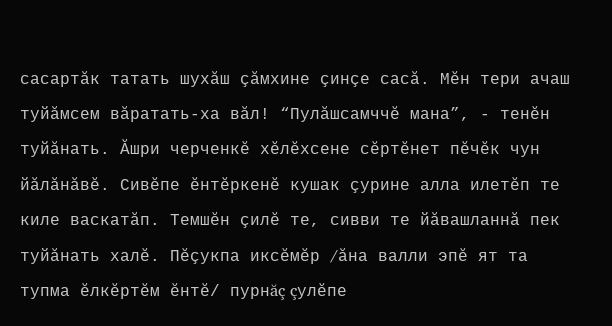сасартăк татать шухăш çăмхине çинçе сасă. Мĕн тери ачаш туйăмсем вăратать-ха вăл! “Пулăшсамччĕ мана”, - тенĕн туйăнать. Ăшри черченкĕ хĕлĕхсене сĕртĕнет пĕчĕк чун йăлăнăвĕ. Сивĕпе ĕнтĕркенĕ кушак çурине алла илетĕп те киле васкатăп. Темшĕн çилĕ те, сивви те йăвашланнă пек туйăнать халĕ. Пĕçукпа иксĕмĕр /ăна валли эпĕ ят та тупма ĕлкĕртĕм ĕнтĕ/ пурнăç çулĕпе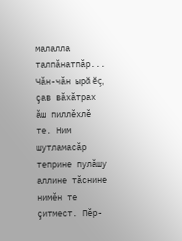малалла талпăнатпăр...
Чăн-чăн ырă ĕç, çав вăхăтрах ăш пиллĕхлĕ те. Ним шутламасăр теприне пулăшу аллине тăснине нимĕн те çитмест. Пĕр-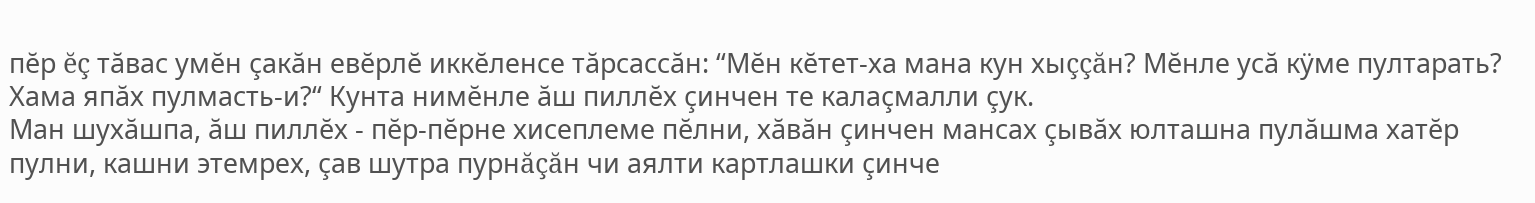пĕр ĕç тăвас умĕн çакăн евĕрлĕ иккĕленсе тăрсассăн: “Мĕн кĕтет-ха мана кун хыççăн? Мĕнле усă кÿме пултарать? Хама япăх пулмасть-и?“ Кунта нимĕнле ăш пиллĕх çинчен те калаçмалли çук.
Ман шухăшпа, ăш пиллĕх - пĕр-пĕрне хисеплеме пĕлни, хăвăн çинчен мансах çывăх юлташна пулăшма хатĕр пулни, кашни этемрех, çав шутра пурнăçăн чи аялти картлашки çинче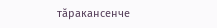тăракансенче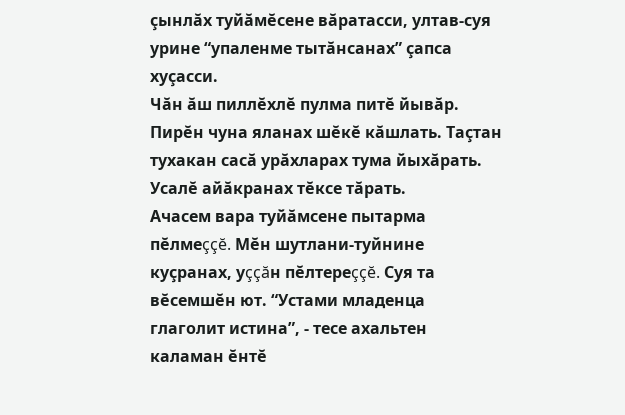çынлăх туйăмĕсене вăратасси, ултав-суя урине “упаленме тытăнсанах” çапса хуçасси.
Чăн ăш пиллĕхлĕ пулма питĕ йывăр. Пирĕн чуна яланах шĕкĕ кăшлать. Таçтан тухакан сасă урăхларах тума йыхăрать. Усалĕ айăкранах тĕксе тăрать.
Ачасем вара туйăмсене пытарма пĕлмеççĕ. Мĕн шутлани-туйнине куçранах, уççăн пĕлтереççĕ. Суя та вĕсемшĕн ют. “Устами младенца глаголит истина”, - тесе ахальтен каламан ĕнтĕ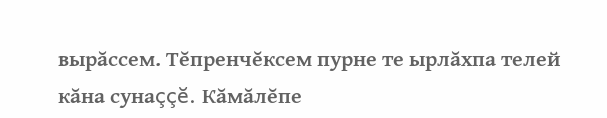вырăссем. Тĕпренчĕксем пурне те ырлăхпа телей кăна сунаççĕ. Кăмăлĕпе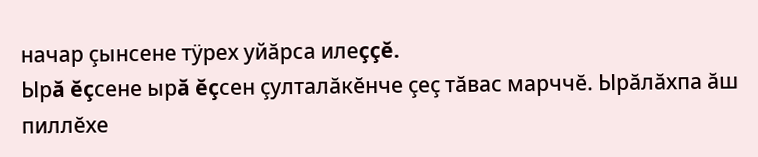начар çынсене тÿрех уйăрса илеççĕ.
Ырă ĕçсене ырă ĕçсен çулталăкĕнче çеç тăвас марччĕ. Ырăлăхпа ăш пиллĕхе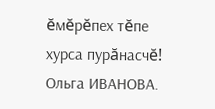ĕмĕрĕпех тĕпе хурса пурăнасчĕ!
Ольга ИВАНОВА.